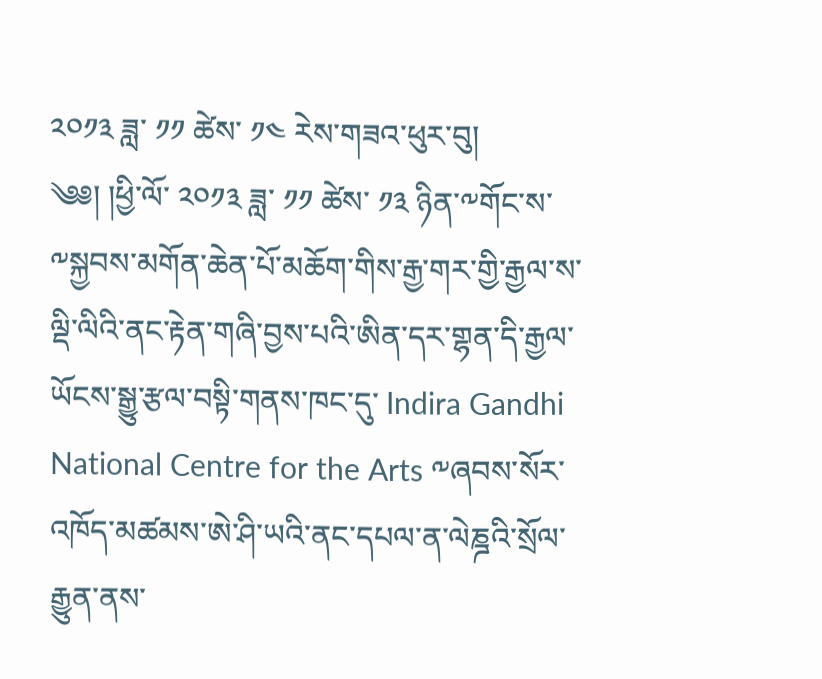༢༠༡༣ ཟླ་ ༡༡ ཚེས་ ༡༤ རེས་གཟའ་ཕུར་བུ།
༄༅། །ཕྱི་ལོ་ ༢༠༡༣ ཟླ་ ༡༡ ཚེས་ ༡༣ ཉིན་༸གོང་ས་༸སྐྱབས་མགོན་ཆེན་པོ་མཆོག་གིས་རྒྱ་གར་གྱི་རྒྱལ་ས་ལྡི་ལིའི་ནང་རྟེན་གཞི་བྱས་པའི་ཨིན་དར་གྷན་དི་རྒྱལ་ཡོངས་སྒྱུ་རྩལ་བསྟི་གནས་ཁང་དུ་ Indira Gandhi National Centre for the Arts ༸ཞབས་སོར་འཁོད་མཚམས་ཨེ་ཤི་ཡའི་ནང་དཔལ་ན་ལེཎྜའི་སྲོལ་རྒྱུན་ནས་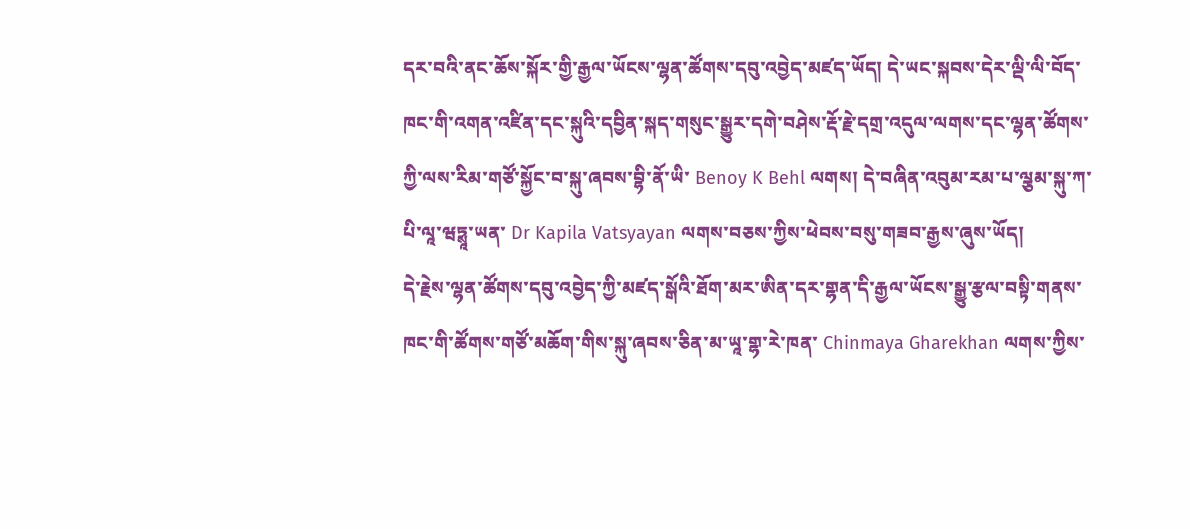དར་བའི་ནང་ཆོས་སྐོར་གྱི་རྒྱལ་ཡོངས་ལྷན་ཚོགས་དབུ་འབྱེད་མཛད་ཡོད། དེ་ཡང་སྐབས་དེར་ལྡི་ལི་བོད་ཁང་གི་འགན་འཛིན་དང་སྐུའི་དབྱིན་སྐད་གསུང་སྒྱུར་དགེ་བཤེས་རྡོ་རྗེ་དགྲ་འདུལ་ལགས་དང་ལྷན་ཚོགས་ཀྱི་ལས་རིམ་གཙོ་སྐྱོང་བ་སྐུ་ཞབས་བྷི་ནོ་ཡི་ Benoy K Behl ལགས། དེ་བཞིན་འབུམ་རམ་པ་ལྕམ་སྐུ་ཀ་པི་ལཱ་ཝཏྶཱ་ཡན་ Dr Kapila Vatsyayan ལགས་བཅས་ཀྱིས་ཕེབས་བསུ་གཟབ་རྒྱས་ཞུས་ཡོད།
དེ་རྗེས་ལྷན་ཚོགས་དབུ་འབྱེད་ཀྱི་མཛད་སྒོའི་ཐོག་མར་ཨིན་དར་གྷན་དི་རྒྱལ་ཡོངས་སྒྱུ་རྩལ་བསྟི་གནས་ཁང་གི་ཚོགས་གཙོ་མཆོག་གིས་སྐུ་ཞབས་ཅིན་མ་ཡཱ་གྷ་རེ་ཁན་ Chinmaya Gharekhan ལགས་ཀྱིས་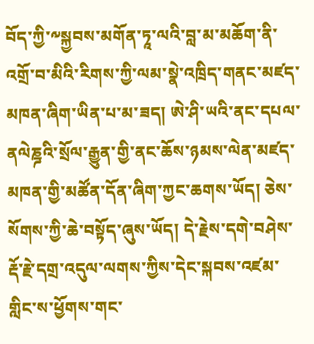བོད་ཀྱི་༸སྐྱབས་མགོན་ཏཱ་ལའི་བླ་མ་མཆོག་ནི་འགྲོ་བ་མིའི་རིགས་ཀྱི་ལམ་སྣེ་འཁྲིད་གནང་མཛད་མཁན་ཞིག་ཡིན་པ་མ་ཟད། ཨེ་ཤི་ཡའི་ནང་དཔལ་ནལེཎྜའི་སྲོལ་རྒྱུན་གྱི་ནང་ཆོས་ཉམས་ལེན་མཛད་མཁན་གྱི་མཚོན་དོན་ཞིག་ཀྱང་ཆགས་ཡོད། ཅེས་སོགས་ཀྱི་ཆེ་བསྟོད་ཞུས་ཡོད། དེ་རྗེས་དགེ་བཤེས་རྡོ་རྗེ་དགྲ་འདུལ་ལགས་ཀྱིས་དེང་སྐབས་འཛམ་གླིང་ས་ཕྱོགས་གང་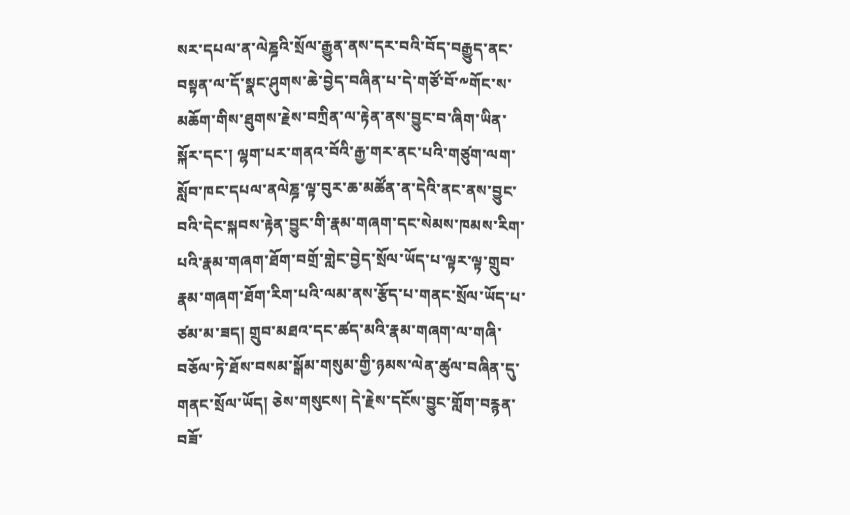སར་དཔལ་ན་ལེཎྜའི་སྲོལ་རྒྱུན་ནས་དར་བའི་བོད་བརྒྱུད་ནང་བསྟན་ལ་དོ་སྣང་ཤུགས་ཆེ་བྱེད་བཞིན་པ་དེ་གཙོ་བོ་༸གོང་ས་མཆོག་གིས་ཐུགས་རྗེས་བཀྲིན་ལ་རྟེན་ནས་བྱུང་བ་ཞིག་ཡིན་སྐོར་དང་། ལྷག་པར་གནའ་བོའི་རྒྱ་གར་ནང་པའི་གཙུག་ལག་སློབ་ཁང་དཔལ་ནལེཎྜ་ལྟ་བུར་ཆ་མཚོན་ན་དེའི་ནང་ནས་བྱུང་བའི་དེང་སྐབས་རྟེན་བྱུང་གི་རྣམ་གཞག་དང་སེམས་ཁམས་རིག་པའི་རྣམ་གཞག་ཐོག་བགྲོ་གླེང་བྱེད་སྲོལ་ཡོད་པ་ལྟར་ལྟ་གྲུབ་རྣམ་གཞག་ཐོག་རིག་པའི་ལམ་ནས་རྩོད་པ་གནང་སྲོལ་ཡོད་པ་ཙམ་མ་ཟད། གྲུབ་མཐའ་དང་ཚད་མའི་རྣམ་གཞག་ལ་གཞི་བཅོལ་ཏེ་ཐོས་བསམ་སྒོམ་གསུམ་གྱི་ཉམས་ལེན་ཚུལ་བཞིན་དུ་གནང་སྲོལ་ཡོད། ཅེས་གསུངས། དེ་རྗེས་དངོས་བྱུང་གློག་བརྙན་བཟོ་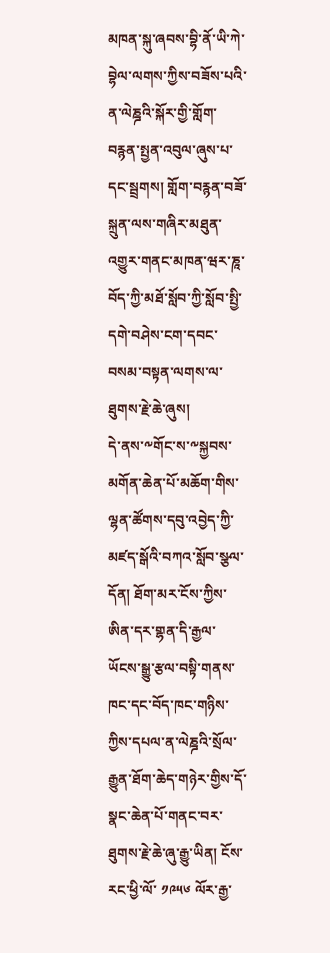མཁན་སྐུ་ཞབས་བྷི་ནོ་ཡི་ཀེ་བྷེལ་ལགས་ཀྱིས་བཟོས་པའི་ན་ལེཎྜའི་སྐོར་གྱི་གློག་བརྙན་སྤྱན་འབུལ་ཞུས་པ་དང་སྦྲགས། གློག་བརྙན་བཟོ་སྐྲུན་ལས་གཞིར་མཐུན་འགྱུར་གནང་མཁན་ཝར་ཎཱ་བོད་ཀྱི་མཐོ་སློབ་ཀྱི་སློབ་སྤྱི་དགེ་བཤེས་ངག་དབང་བསམ་བསྟན་ལགས་ལ་ཐུགས་རྗེ་ཆེ་ཞུས།
དེ་ནས་༸གོང་ས་༸སྐྱབས་མགོན་ཆེན་པོ་མཆོག་གིས་ལྷན་ཚོགས་དབུ་འབྱེད་ཀྱི་མཛད་སྒོའི་བཀའ་སློབ་སྩལ་དོན། ཐོག་མར་ངོས་ཀྱིས་ཨིན་དར་གྷན་དི་རྒྱལ་ཡོངས་སྒྱུ་རྩལ་བསྟི་གནས་ཁང་དང་བོད་ཁང་གཉིས་ཀྱིས་དཔལ་ན་ལེཎྜའི་སྲོལ་རྒྱུན་ཐོག་ཆེད་གཉེར་གྱིས་དོ་སྣང་ཆེན་པོ་གནང་བར་ཐུགས་རྗེ་ཆེ་ཞུ་རྒྱུ་ཡིན། ངོས་རང་ཕྱི་ལོ་ ༡༩༥༦ ལོར་རྒྱ་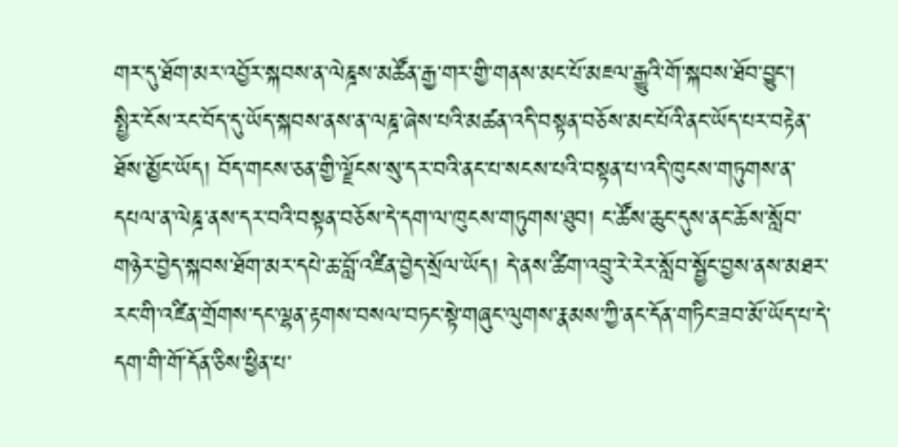གར་དུ་ཐོག་མར་འབྱོར་སྐབས་ན་ལེཎྜས་མཚོན་རྒྱ་གར་གྱི་གནས་མང་པོ་མཇལ་རྒྱུའི་གོ་སྐབས་ཐོབ་བྱུང་། སྤྱིར་ངོས་རང་བོད་དུ་ཡོད་སྐབས་ནས་ན་ལཎྜ་ཞེས་པའི་མཚན་འདི་བསྟན་བཅོས་མང་པོའི་ནང་ཡོད་པར་བརྟེན་ཐོས་མྱོང་ཡོད། བོད་གངས་ཅན་གྱི་ལྗོངས་སུ་དར་བའི་ནང་པ་སངས་པའི་བསྟན་པ་འདི་ཁུངས་གཏུགས་ན་དཔལ་ན་ལེཎྜ་ནས་དར་བའི་བསྟན་བཅོས་དེ་དག་ལ་ཁུངས་གཏུགས་ཐུབ། ང་ཚོས་ཆུང་དུས་ནང་ཆོས་སློབ་གཉེར་བྱེད་སྐབས་ཐོག་མར་དཔེ་ཆ་བློ་འཛིན་བྱེད་སྲོལ་ཡོད། དེ་ནས་ཚིག་འབྲུ་རེ་རེར་སློབ་སྦྱོང་བྱས་ནས་མཐར་རང་གི་འཛིན་གྲོགས་དང་ལྷན་རྟགས་བསལ་བཏང་སྟེ་གཞུང་ལུགས་རྣམས་ཀྱི་ནང་དོན་གཏིང་ཟབ་མོ་ཡོད་པ་དེ་དག་གི་གོ་དོན་ཅིས་ཕྱིན་པ་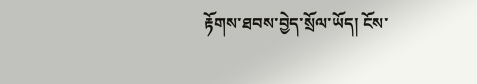རྟོགས་ཐབས་བྱེད་སྲོལ་ཡོད། ངོས་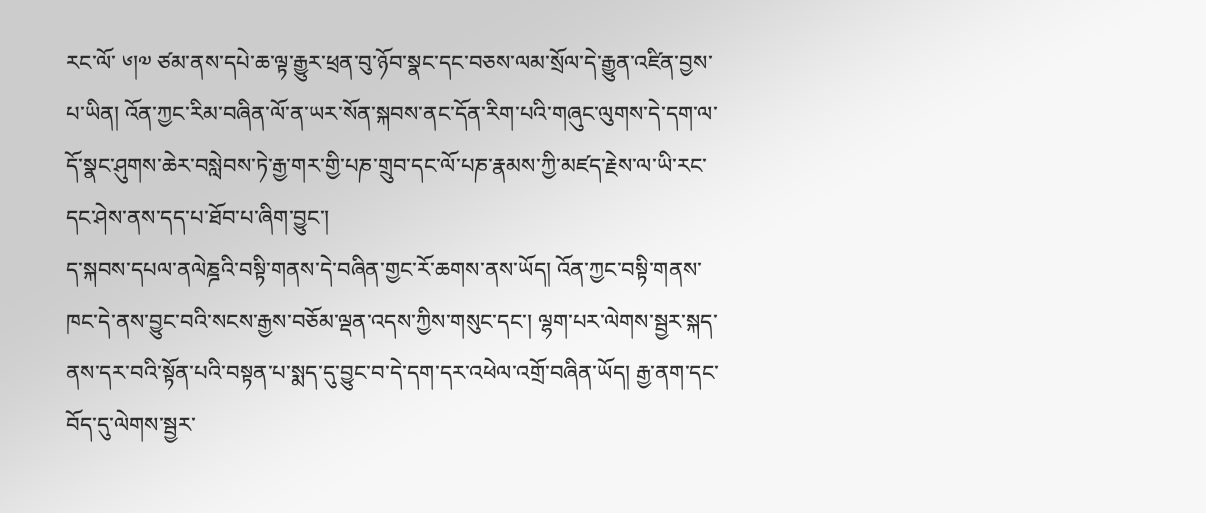རང་ལོ་ ༦།༧ ཙམ་ནས་དཔེ་ཆ་ལྟ་རྒྱུར་ཕྲན་བུ་ཉོབ་སྣང་དང་བཅས་ལམ་སྲོལ་དེ་རྒྱུན་འཛིན་བྱས་པ་ཡིན། འོན་ཀྱང་རིམ་བཞིན་ལོ་ན་ཡར་སོན་སྐབས་ནང་དོན་རིག་པའི་གཞུང་ལུགས་དེ་དག་ལ་དོ་སྣང་ཤུགས་ཆེར་བསླེབས་ཏེ་རྒྱ་གར་གྱི་པཎ་གྲུབ་དང་ལོ་པཎ་རྣམས་ཀྱི་མཛད་རྗེས་ལ་ཡི་རང་དང་ཤེས་ནས་དད་པ་ཐོབ་པ་ཞིག་བྱུང་།
ད་སྐབས་དཔལ་ནལེཎྜའི་བསྟི་གནས་དེ་བཞིན་གྱང་རོ་ཆགས་ནས་ཡོད། འོན་ཀྱང་བསྟི་གནས་ཁང་དེ་ནས་བྱུང་བའི་སངས་རྒྱས་བཅོམ་ལྡན་འདས་ཀྱིས་གསུང་དང་། ལྷག་པར་ལེགས་སྦྱར་སྐད་ནས་དར་བའི་སྟོན་པའི་བསྟན་པ་སྨད་དུ་བྱུང་བ་དེ་དག་དར་འཕེལ་འགྲོ་བཞིན་ཡོད། རྒྱ་ནག་དང་བོད་དུ་ལེགས་སྦྱར་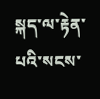སྐད་ལ་རྟེན་པའི་སངས་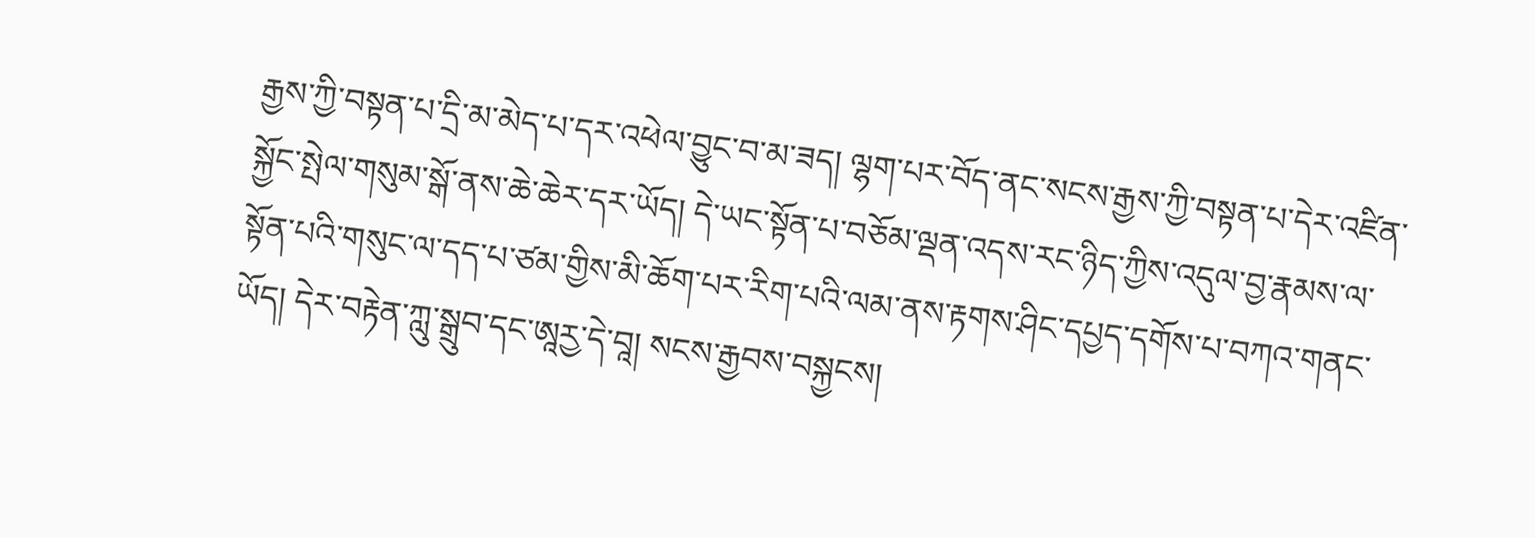རྒྱས་ཀྱི་བསྟན་པ་དྲི་མ་མེད་པ་དར་འཕེལ་བྱུང་བ་མ་ཟད། ལྷག་པར་བོད་ནང་སངས་རྒྱས་ཀྱི་བསྟན་པ་དེར་འཛིན་སྐྱོང་སྤེལ་གསུམ་སྒོ་ནས་ཆེ་ཆེར་དར་ཡོད། དེ་ཡང་སྟོན་པ་བཅོམ་ལྡན་འདས་རང་ཉིད་ཀྱིས་འདུལ་བྱ་རྣམས་ལ་སྟོན་པའི་གསུང་ལ་དད་པ་ཙམ་གྱིས་མི་ཆོག་པར་རིག་པའི་ལམ་ནས་རྟགས་ཤིང་དཔྱད་དགོས་པ་བཀའ་གནང་ཡོད། དེར་བརྟེན་ཀླུ་སྒྲུབ་དང་ཨཱརྱ་དེ་བཱ། སངས་རྒྱབས་བསྐྱངས།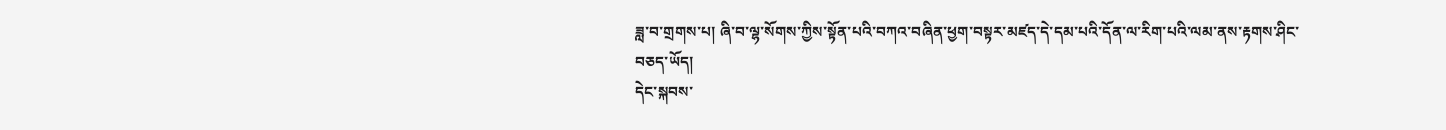ཟླ་བ་གྲགས་པ། ཞི་བ་ལྷ་སོགས་ཀྱིས་སྟོན་པའི་བཀའ་བཞིན་ཕྱག་བསྟར་མཛད་དེ་དམ་པའི་དོན་ལ་རིག་པའི་ལམ་ནས་རྟགས་ཤིང་བཅད་ཡོད།
དེང་སྐབས་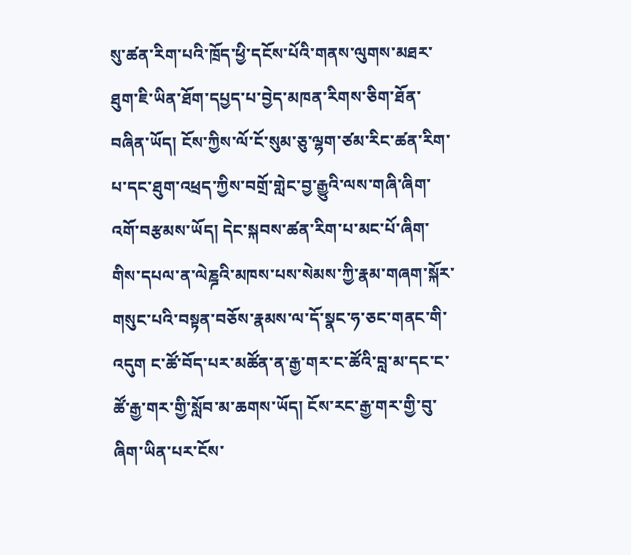སུ་ཚན་རིག་པའི་ཁྲོད་ཕྱི་དངོས་པོའི་གནས་ལུགས་མཐར་ཐུག་ཇི་ཡིན་ཐོག་དཔྱད་པ་བྱེད་མཁན་རིགས་ཅིག་ཐོན་བཞིན་ཡོད། ངོས་ཀྱིས་ལོ་ངོ་སུམ་ཅུ་ལྷག་ཙམ་རིང་ཚན་རིག་པ་དང་ཐུག་འཕྲད་ཀྱིས་བགྲོ་གླེང་བྱ་རྒྱུའི་ལས་གཞི་ཞིག་འགོ་བརྩམས་ཡོད། དེང་སྐབས་ཚན་རིག་པ་མང་པོ་ཞིག་གིས་དཔལ་ན་ལེཎྜའི་མཁས་པས་སེམས་ཀྱི་རྣམ་གཞག་སྐོར་གསུང་པའི་བསྟན་བཅོས་རྣམས་ལ་དོ་སྣང་ཧ་ཅང་གནང་གི་འདུག ང་ཚོ་བོད་པར་མཚོན་ན་རྒྱ་གར་ང་ཚོའི་བླ་མ་དང་ང་ཚོ་རྒྱ་གར་གྱི་སློབ་མ་ཆགས་ཡོད། ངོས་རང་རྒྱ་གར་གྱི་བུ་ཞིག་ཡིན་པར་ངོས་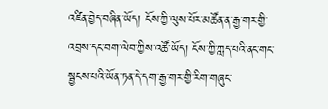འཛིན་བྱེད་བཞིན་ཡོད། ངོས་ཀྱི་ལུས་པོར་མཚོན་ན་རྒྱ་གར་གྱི་འབྲས་དང་བག་ལེབ་ཀྱིས་འཚོ་ཡོད། ངོས་ཀྱི་ཀླད་པའི་ནང་གང་སྦྱངས་པའི་ཡོན་ཏན་དེ་དག་རྒྱ་གར་གྱི་རིག་གཞུང་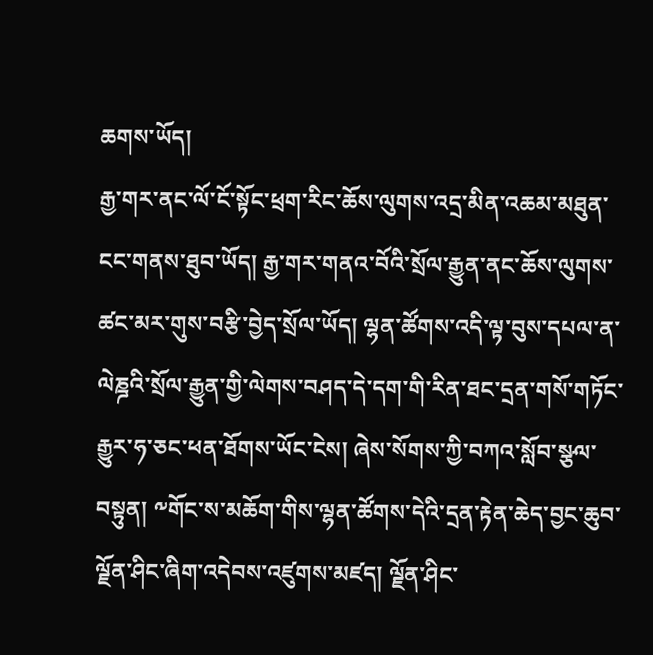ཆགས་ཡོད།
རྒྱ་གར་ནང་ལོ་ངོ་སྟོང་ཕྲག་རིང་ཆོས་ལུགས་འདྲ་མིན་འཆམ་མཐུན་ངང་གནས་ཐུབ་ཡོད། རྒྱ་གར་གནའ་བོའི་སྲོལ་རྒྱུན་ནང་ཆོས་ལུགས་ཚང་མར་གུས་བརྩི་བྱེད་སྲོལ་ཡོད། ལྷན་ཚོགས་འདི་ལྟ་བུས་དཔལ་ན་ལེཎྜའི་སྲོལ་རྒྱུན་གྱི་ལེགས་བཤད་དེ་དག་གི་རིན་ཐང་དྲན་གསོ་གཏོང་རྒྱུར་ཧ་ཅང་ཕན་ཐོགས་ཡོང་ངེས། ཞེས་སོགས་ཀྱི་བཀའ་སློབ་སྩལ་བསྟུན། ༸གོང་ས་མཆོག་གིས་ལྷན་ཚོགས་དེའི་དྲན་རྟེན་ཆེད་བྱང་ཆུབ་ལྗོན་ཤིང་ཞིག་འདེབས་འཛུགས་མཛད། ལྗོན་ཤིང་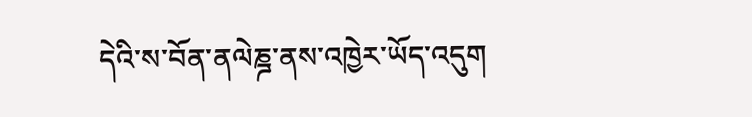དེའི་ས་བོན་ནལེཎྜ་ནས་འཁྱེར་ཡོད་འདུག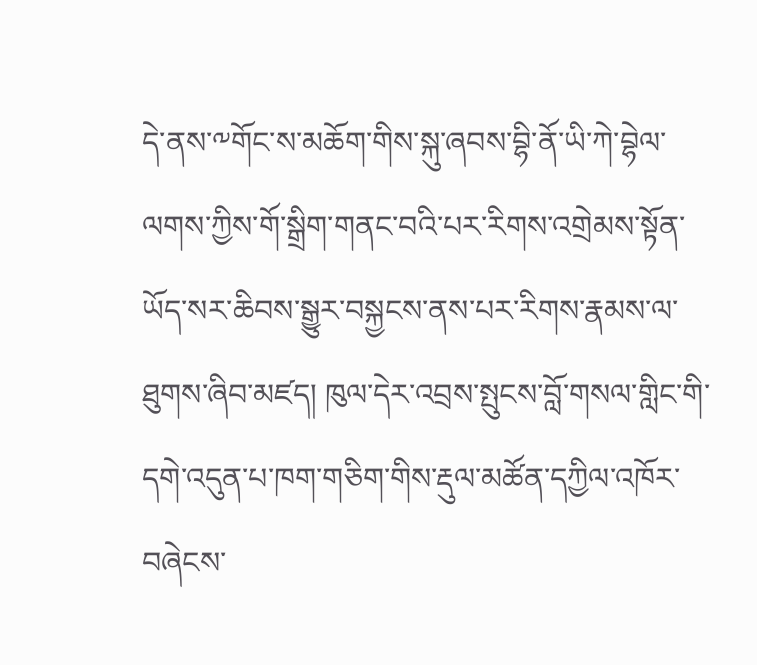དེ་ནས་༸གོང་ས་མཆོག་གིས་སྐུ་ཞབས་བྷི་ནོ་ཡི་ཀེ་བྷེལ་ལགས་ཀྱིས་གོ་སྒྲིག་གནང་བའི་པར་རིགས་འགྲེམས་སྟོན་ཡོད་སར་ཆིབས་སྒྱུར་བསྐྱངས་ནས་པར་རིགས་རྣམས་ལ་ཐུགས་ཞིབ་མཛད། ཁུལ་དེར་འབྲས་སྤུངས་བློ་གསལ་གླིང་གི་དགེ་འདུན་པ་ཁག་གཅིག་གིས་རྡུལ་མཚོན་དཀྱིལ་འཁོར་བཞེངས་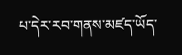པ་དེར་རབ་གནས་མཛད་ཡོད་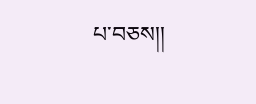པ་བཅས།།